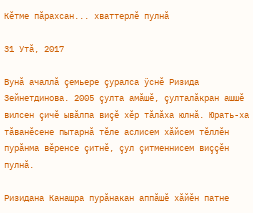Кĕтме пăрахсан... хваттерлĕ пулнă

31 Утă, 2017

Вунă ачаллă çемьере çуралса ÿснĕ Ризида Зейнетдинова. 2005 çулта амăшĕ, çулталăкран ашшĕ вилсен çичĕ ывăлпа виçĕ хĕр тăлăха юлнă. Юрать-ха тăванĕсене пытарнă тĕле аслисем хăйсем тĕллĕн пурăнма вĕренсе çитнĕ, çул çитменнисем виççĕн пулнă.

Ризидана Канашра пурăнакан аппăшĕ хăйĕн патне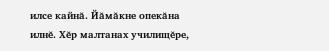илсе кайнă. Йăмăкне опекăна илнĕ. Хĕр малтанах училищĕре,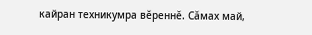кайран техникумра вĕреннĕ. Сăмах май,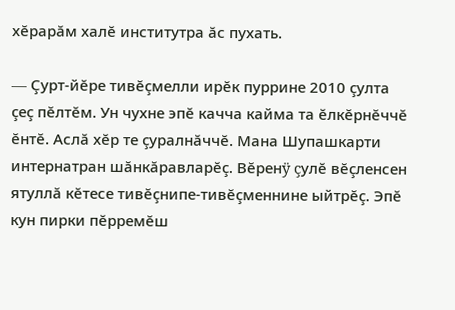хĕрарăм халĕ институтра ăс пухать.

— Çурт-йĕре тивĕçмелли ирĕк пуррине 2010 çулта çеç пĕлтĕм. Ун чухне эпĕ качча кайма та ĕлкĕрнĕччĕ ĕнтĕ. Аслă хĕр те çуралнăччĕ. Мана Шупашкарти интернатран шăнкăравларĕç. Вĕренÿ çулĕ вĕçленсен ятуллă кĕтесе тивĕçнипе-тивĕçменнине ыйтрĕç. Эпĕ кун пирки пĕрремĕш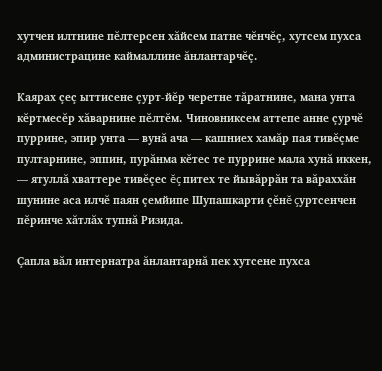хутчен илтнине пĕлтерсен хăйсем патне чĕнчĕç, хутсем пухса администрацине каймаллине ăнлантарчĕç.

Каярах çеç ыттисене çурт-йĕр черетне тăратнине, мана унта кĕртмесĕр хăварнине пĕлтĕм. Чиновниксем аттепе анне çурчĕ пуррине, эпир унта — вунă ача — кашниех хамăр пая тивĕçме пултарнине, эппин, пурăнма кĕтес те пуррине мала хунă иккен, — ятуллă хваттере тивĕçес ĕç питех те йывăррăн та вăраххăн шунине аса илчĕ паян çемйипе Шупашкарти çĕнĕ çуртсенчен пĕринче хăтлăх тупнă Ризида.

Çапла вăл интернатра ăнлантарнă пек хутсене пухса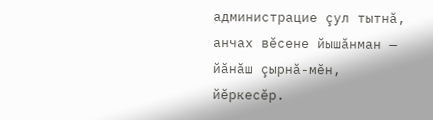администрацие çул тытнă, анчах вĕсене йышăнман — йăнăш çырнă-мĕн, йĕркесĕр.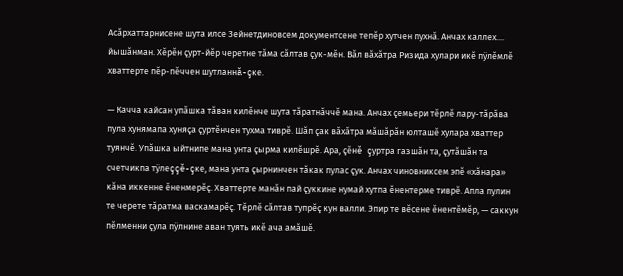Асăрхаттарнисене шута илсе Зейнетдиновсем документсене тепĕр хутчен пухнă. Анчах каллех.... йышăнман. Хĕрĕн çурт-йĕр черетне тăма сăлтав çук-мĕн. Вăл вăхăтра Ризида хулари икĕ пÿлĕмлĕ хваттерте пĕр-пĕччен шутланнă-çке.

— Качча кайсан упăшка тăван килĕнче шута тăратнăччĕ мана. Анчах çемьери тĕрлĕ лару-тăрăва пула хунямапа хуняçа çуртĕнчен тухма тиврĕ. Шăп çак вăхăтра мăшăрăн юлташĕ хулара хваттер туянчĕ. Упăшка ыйтнипе мана унта çырма килĕшрĕ. Ара, çĕнĕ çуртра газшăн та, çутăшăн та счетчикпа тÿлеççĕ-çке, мана унта çырнинчен тăкак пулас çук. Анчах чиновниксем эпĕ «хăнара» кăна иккенне ĕненмерĕç. Хваттерте манăн пай çуккине нумай хутпа ĕнентерме тиврĕ. Апла пулин те черете тăратма васкамарĕç. Тĕрлĕ сăлтав тупрĕç кун валли. Эпир те вĕсене ĕнентĕмĕр, — саккун пĕлменни çула пÿлнине аван туять икĕ ача амăшĕ.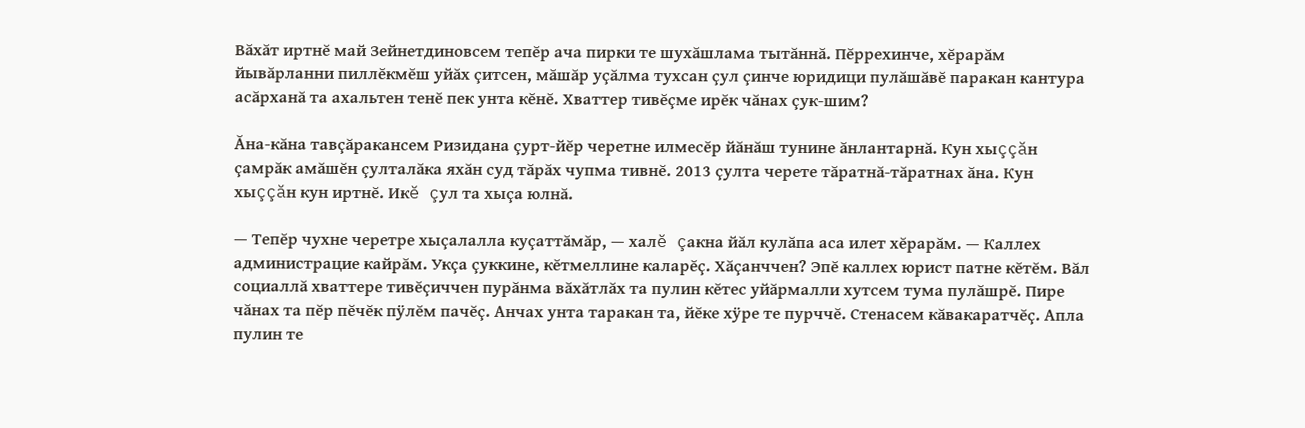Вăхăт иртнĕ май Зейнетдиновсем тепĕр ача пирки те шухăшлама тытăннă. Пĕррехинче, хĕрарăм йывăрланни пиллĕкмĕш уйăх çитсен, мăшăр уçăлма тухсан çул çинче юридици пулăшăвĕ паракан кантура асăрханă та ахальтен тенĕ пек унта кĕнĕ. Хваттер тивĕçме ирĕк чăнах çук-шим?

Ăна-кăна тавçăракансем Ризидана çурт-йĕр черетне илмесĕр йăнăш тунине ăнлантарнă. Кун хыççăн çамрăк амăшĕн çулталăка яхăн суд тăрăх чупма тивнĕ. 2013 çулта черете тăратнă-тăратнах ăна. Кун хыççăн кун иртнĕ. Икĕ çул та хыçа юлнă.

— Тепĕр чухне черетре хыçалалла куçаттăмăр, — халĕ çакна йăл кулăпа аса илет хĕрарăм. — Каллех администрацие кайрăм. Укçа çуккине, кĕтмеллине каларĕç. Хăçанччен? Эпĕ каллех юрист патне кĕтĕм. Вăл социаллă хваттере тивĕçиччен пурăнма вăхăтлăх та пулин кĕтес уйăрмалли хутсем тума пулăшрĕ. Пире чăнах та пĕр пĕчĕк пÿлĕм пачĕç. Анчах унта таракан та, йĕке хÿре те пурччĕ. Стенасем кăвакаратчĕç. Апла пулин те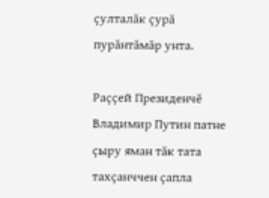çулталăк çурă пурăнтăмăр унта.

Раççей Президенчĕ Владимир Путин патне çыру яман тăк тата тахçанччен çапла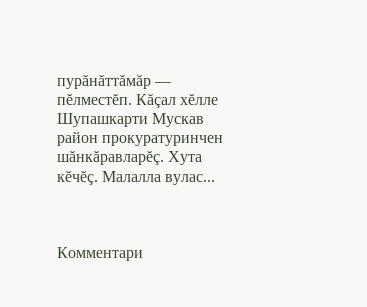пурăнăттăмăр — пĕлместĕп. Кăçал хĕлле Шупашкарти Мускав район прокуратуринчен шăнкăравларĕç. Хута кĕчĕç. Малалла вулас...



Комментари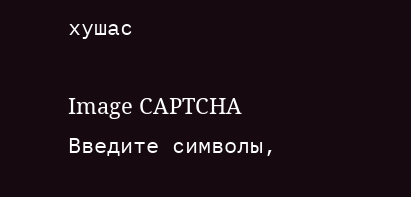хушас

Image CAPTCHA
Введите символы,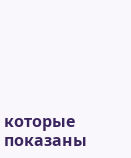которые показаны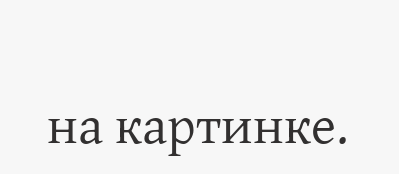на картинке.